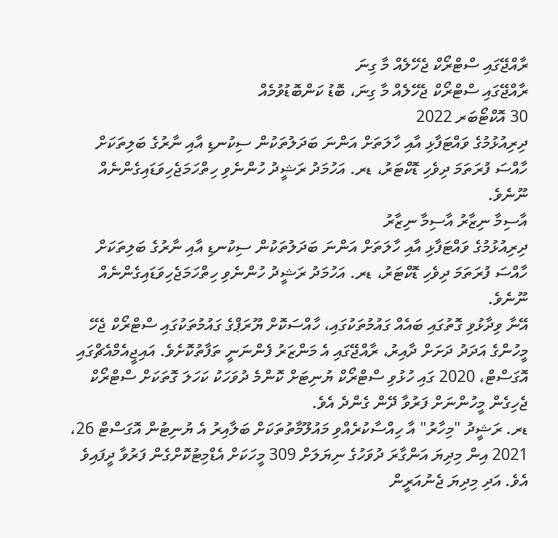ރާއްޖޭގައި ސްޓްރޯކް ޖެހޭލެއް މާ ގިނަ
ރާއްޖޭގައި ސްޓްރޯކް ޖެހޭލެއް މާ ގިނަ، ބޮޑު ކަންބޮޑުވުމެއް
30 އޮކްޓޯބަރ 2022
ދިރިއުޅުމުގެ ވައްޓަފާޅި އާއި ހާލަތަށް އަންނަ ބަދަލުތަކުން ސިކުނޑި އާއި ނާރުގެ ބަލިތަކަށް ހާއްސަ ފުރަތަމަ ދިވެހި ޑޮކްޓަރު، ޑރ. އަހުމަދު ރަޝީދު ހުންނެވި ހިތްހަމަޖެހިވަޑައިގެންނެއް ނޫނެވެ.
އާސިމާ ނިޒާރު އާސިމާ ނިޒާރު
ދިރިއުޅުމުގެ ވައްޓަފާޅި އާއި ހާލަތަށް އަންނަ ބަދަލުތަކުން ސިކުނޑި އާއި ނާރުގެ ބަލިތަކަށް ހާއްސަ ފުރަތަމަ ދިވެހި ޑޮކްޓަރު، ޑރ. އަހުމަދު ރަޝީދު ހުންނެވި ހިތްހަމަޖެހިވަޑައިގެންނެއް ނޫނެވެ.
އޭނާ ވިދާޅުވި ގޮތުގައި ބައެއް ގައުމުތަކުގައި، ހާއްސަކޮށް ޔޫރަޕްގެ ގައުމުތަކުގައި ސްޓްރޯކް ޖެހޭ މީހުންގެ އަދަދު ދަށަށް ދާއިރު، ރާއްޖޭގައި އެ މަންޒަރު ފެންނަނީ ތަފާތުކޮށެވެ. އައިޖީއެމްއެޗްގައި އޮގަސްޓް، 2020 ގައި ހުޅުވި ސްޓްރޯކް ޔުނިޓަށް ކޮންމެ ދުވަހަކު ކަހަލަ ގޮތަކަށް ސްޓްރޯކް ޖެހިގެން މީހުންނަށް ފަރުވާ ދޭން ގެންދެ އެވެ.
ޑރ. ރަޝީދު "މިހާރު" އާ ހިއްސާކުރެއްވި މައުލޫމާތުތަކަށް ބަލާއިރު އެ ޔުނިޓުން އޮގަސްޓް 26، 2021 އިން މިދިޔަ އަންގާރަ ދުވަހުގެ ނިޔަލަށް 309 މީހަކަށް އެޑްމިޓުކޮށްގެން ފަރުވާ ދީފައިވެ އެވެ. އަދި މިދިޔަ ޖެނުއަރީން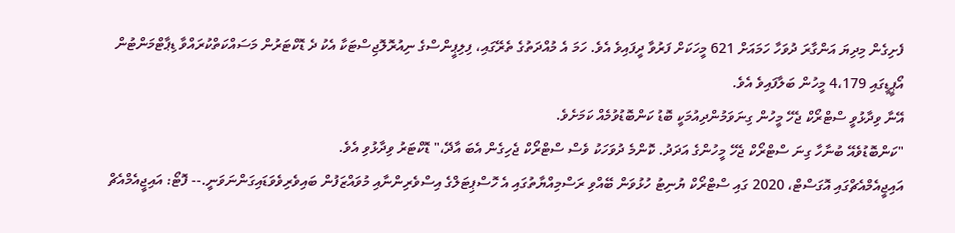ފެށިގެން މިދިޔަ އަންގާރަ ދުވަހާ ހަމައަށް 621 މީހަކަށް ފަރުވާ ދީފައިވެ އެވެ. ހަމަ އެ މުއްދަތުގެ ތެރޭގައި، ފިލިޕީންސްގެ ނިއުރޮލޮޖިސްޓަކާ އެކު ދެ ޑޮކްޓަރުން މަސައްކަތްކުރައްވާ ޑިޕާޓްމަންޓުން އޯޕީޑީގައި 4،179 މީހުން ބަލާފައިވެ އެވެ.
އޭނާ ވިދާޅުވީ ސްޓްރޯކް ޖެހޭ މީހުން ގިނަވަމުންދިއުމަކީ ބޮޑު ކަންބޮޑުވުމެއް ކަމަށެވެ.
"ކަންބޮޑުވެއޭ ބުނާހާ ގިނަ ސްޓްރޯކް ޖެހޭ މީހުންގެ އަދަދު. ކޮންމެ ދުވަހަކު ވެސް ސްޓްރޯކް ޖެހިގެން އެބަ އާދޭ،" ޑޮކްޓަރު ވިދާޅުވި އެވެ.
އައިޖީއެމްއެޗްގައި އޮގަސްޓް، 2020 ގައި ސްޓްރޯކް ޔުނިޓު ހުޅުވަން ބޭއްވި ރަސްމިއްޔާތުގައި އެ ހޮސްޕިޓަލްގެ އިސްވެރިންނާއި މުވައްޒަފުން ބައިވެރިވެވަޑައިގަންނަވަނީ.-- ފޮޓޯ: އައިޖީއެމްއެޗް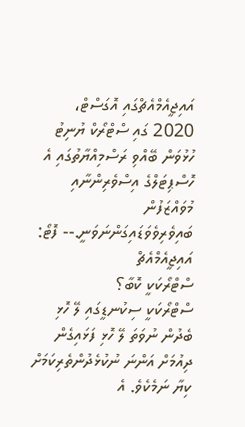އައިޖީއެމްއެޗްގައި އޮގަސްޓް، 2020 ގައި ސްޓްރޯކް ޔުނިޓު ހުޅުވަން ބޭއްވި ރަސްމިއްޔާތުގައި އެ ހޮސްޕިޓަލްގެ އިސްވެރިންނާއި މުވައްޒަފުން ބައިވެރިވެވަޑައިގަންނަވަނީ.-- ފޮޓޯ: އައިޖީއެމްއެޗް
ސްޓްރޯކަކީ ކޮބާ؟
ސްޓްރޯކަކީ ސިކުނޑީގައި ލޭ ހޮޅި ބެދުން ނުވަތަ ލޭ ހޮޅި ފަޅައިގެން ދިއުމަށް އަންނަ ނުކުޅެދުންތެރިކަމަށް ކިޔާ ނަމެކެވެ. އެ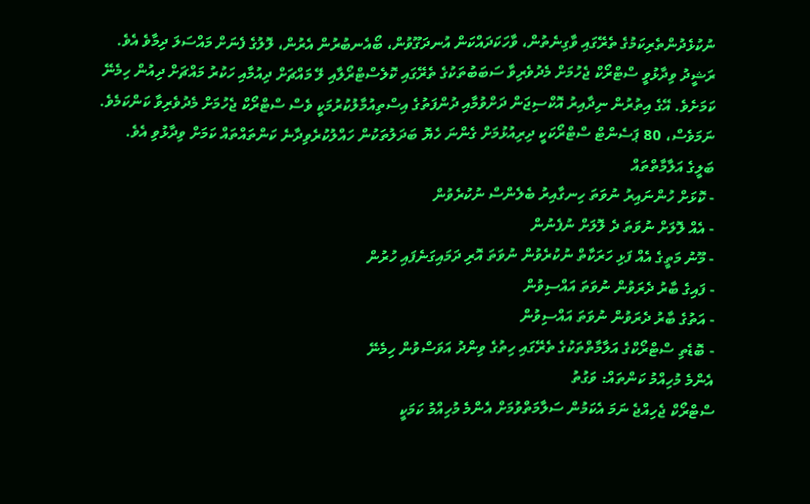ނުކުޅެދުންތެރިކަމުގެ ތެރޭގައި ވާގިނެތުން، ވާހަކަދައްކަން އުނދަގޫވުން، ބޯއެނބުރުން އެރުން، ލޮލުގެ ފެނަށް މައްސަލަ ދިމާވެ އެވެ.
ރަޝީދު ވިދާޅުވީ ސްޓްރޯކް ޖެހުމަށް މެދުވެރިވާ ސަބަބުތަކުގެ ތެރޭގައި ކޮލެސްޓްރޯލާއި ލޭ މައްޗަށް ދިއުމާއި ހަކުރު މައްޗަށް ދިއުން ހިމެނޭ ކަމަށެވެ. އޭގެ އިތުރުން ނިދާއިރު އޮކްސިޖަން ދަށްވުމާއި ދުންފަތުގެ އިސްތިއުމާލުކުރުމަކީ ވެސް ސްޓްރޯކް ޖެހުމަށް މެދުވެރިވާ ކަންކަމެވެ.
ނަމަވެސް، 80 ޕަސެންޓް ސްޓްރޯކަކީ ދިރިއުޅުމަށް ގެންނަ ހެޔޮ ބަދަލުތަކުން ހައްލުކުރެވިދާނެ ކަންތައްތައް ކަމަށް ވިދާޅުވި އެވެ.
ބަލީގެ އަލާމާތްތައް
- ކޮޅަށް ހުންނައިރު ނުވަތަ ހިނގާއިރު ބެލެންސް ނުކުރެވުން
- އެއް ލޮލަށް ނުވަތަ ދެ ލޮލަށް ނުފެނުން
- މޫނު މަތީގެ އެއް ފަޅި ހަރަކާތް ނުކުރެވުން ނުވަތަ އޮރި ދަމައިގަނެފައި ހުރުން
- ފައިގެ ބާރު ދެރަވުން ނުވަތަ އައްސިވުން
- އަތުގެ ބާރު ދެރަވުން ނުވަތަ އައްސިވުން
- ބޮޑެތި ސްޓްރޯކްގެ އަލާމާތްތަކުގެ ތެރޭގައި ހިތުގެ ވިންދު އަވަސްވުން ހިމެނޭ
އެންމެ މުހިއްމު ކަންތައް: ވަގުތު
ސްޓްރޯކް ޖެހިއްޖެ ނަމަ އެކަމުން ސަލާމަތްވުމަށް އެންމެ މުހިއްމު ކަމަކީ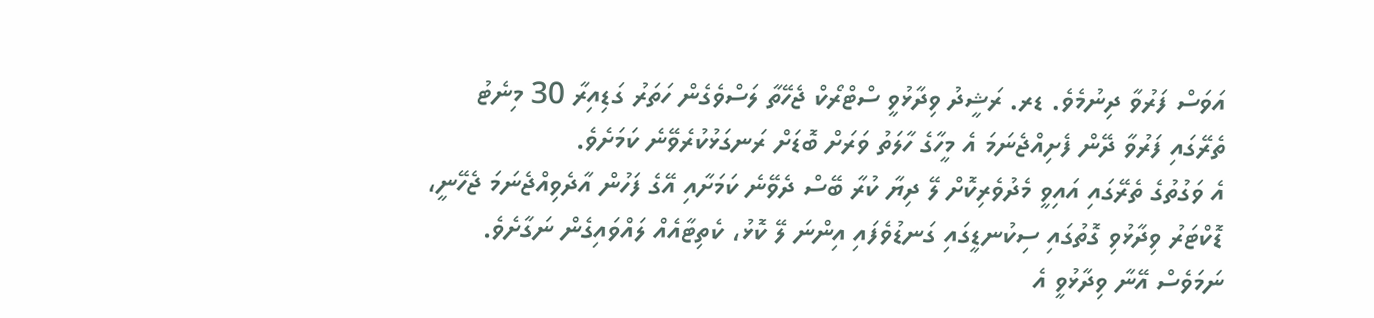އަވަސް ފަރުވާ ދިނުމެވެ. ޑރ. ރަޝީދު ވިދާޅުވީ ސްޓްރޯކް ޖެހޭތާ ލަސްވެގެން ހަތަރު ގަޑިއިރާ 30 މިނެޓު ތެރޭގައި ފަރުވާ ދޭން ފެށިއްޖެނަމަ އެ މީހާގެ ހާލަތު ވަރަށް ބޮޑަށް ރަނގަޅުކުރެވޭނެ ކަމަށެވެ.
އެ ވަގުތުގެ ތެރޭގައި އައިވީ މެދުވެރިކޮށް ލޭ ދިޔާ ކުރާ ބޭސް ދެވޭނެ ކަމަށާއި އޭގެ ފަހުން އާދެވިއްޖެނަމަ ޖެހޭނީ، ޑޮކްޓަރު ވިދާޅުވި ގޮތުގައި ސިކުނޑީގައި ގަނޑުވެފައި އިންނަ ލޭ ކޮޅު، ކެތިޓާއެއް ލައްވައިގެން ނަގާށެވެ. ނަމަވެސް އޭނާ ވިދާޅުވީ އެ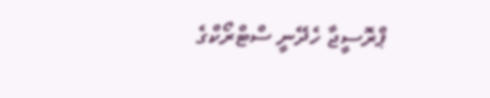ޕްރޮސީޖާ ހެދޭނީ ސްޓްރޯކްގެ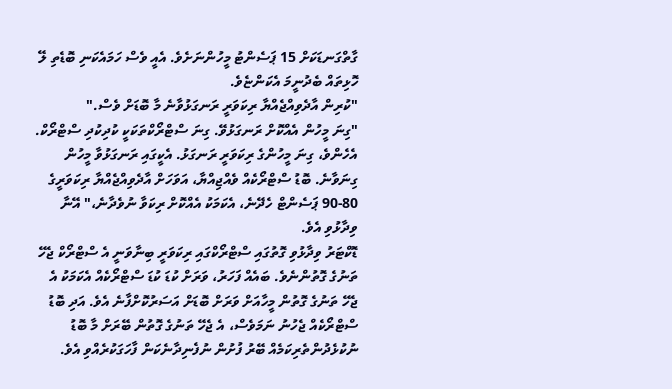ގާތްގަނޑަކަށް 15 ޕަސެންޓު މީހުންނަށެވެ. އެއީ ވެސް ހަމައެކަނި ބޮޑެތި ލޭ ހޮޅިތައް ބެދުނީމަ އެކަންޏެވެ.
"ކުރިން އާދެވިއްޖެއްޔާ ރިކަވަރީ ރަނގަޅުވާނެ މާ ބޮޑަށް ވެސް."
"ގިނަ މީހުން އެއްކޮށް ރަނގަޅުވޭ. ގިނަ ސްޓްރޯކްތަކަކީ ކުދިކުދި ސްޓްރޯކް. އެހެންވެ، ގިނަ މީހުންގެ ރިކަވަރީ ރަނގަޅު. އެކީގައި ރަނގަޅުވާ މީހުން ގިނަވާނެ. ބޮޑު ސްޓްރޯކެއް ވެއްޖިއްޔާ، އަވަހަށް އާދެވިއްޖެއްޔާ ރިކަވަރީގެ 80-90 ޕަސެންޓް ހެދޭނެ، އެކަމަކު އެއްކޮށް ރިކަވާ ނުވެދާނެ،" އޭނާ ވިދާޅުވި އެވެ.
ޑޮކްޓަރު ވިދާޅުވި ގޮތުގައި ސްޓްރޯކްގައި ރިކަވަރީ ބިނާވަނީ އެ ސްޓްރޯކް ޖެހޭ ތަނުގެ ގޮތުންނެވެ. ބައެއް ފަހަރު، ވަރަށް ކުޑަ ކުޑަ ސްޓްރޯކެއް އެކަމަކު އެ ޖެހޭ ތަނުގެ ގޮތުން މީހާއަށް ވަރަށް ބޮޑަށް އަސަރުކޮށްފާނެ އެވެ. އަދި ބޮޑު ސްޓްރޯކެއް ޖެހުނު ނަމަވެސް، އެ ޖެހޭ ތަނުގެ ގޮތުން ބޭރަށް މާ ބޮޑު ނުކުޅެދުންތެރިކަމެއް ބޭރު ފުށުން ނުފެނިދާނެކަން ފާހަގަކުރެއްވި އެވެ.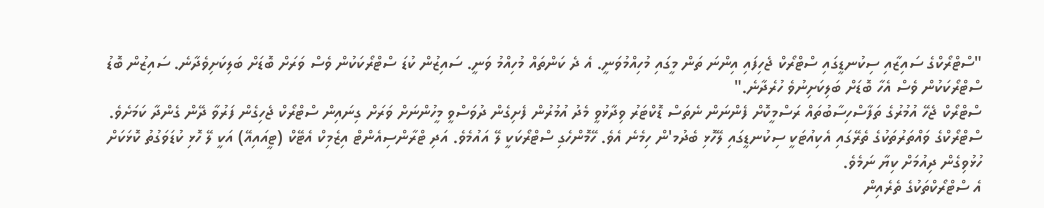"ސްޓްރޯކްގެ ސައިޒާއި ސިކުނޑީގައި ސްޓްރޯކް ޖެހިފައި އިންނަ ތަން މީގައި މުހިއްމުވަނީ. އެ ދެ ކަންތައް މުހިއްމު ވަނީ. ސައިޒުން ކުޑަ ސްޓްރޯކަކުން ވެސް ވަރަށް ބޮޑަށް ބަލިކަށިވެދާނެ. ސައިޒުން ބޮޑު ސްޓްރޯކަކުން ވެސް އެހާ ބޮޑަށް ބަލިކަށިނުވެ ހުރެދާނެ."
ސްޓްރޯކް ޖެހޭ އުމުރުގެ ތަފާސްހިސާބުތައް ރަސްމީކޮށް ފެންނަން ނެތަސް ޑޮކްޓަރު ވިދާޅުވީ މެދު އުމުރުން ފެށިގެން ދުވަސްވީ މީހުންނަށް ވަރަށް ގިނައިން ސްޓްރޯކް ޖެހިގެން ފަރުވާ ދޭން ގެންދާ ކަމަށެވެ.
ސްޓްރޯކްގެ ވައްތަރުތަކުގެ ތެރޭގައި އެކިއުޓަކީ ސިކުނޑީގައި ލޭހޮޅި ބެދުމ'ން ހިމެނެ އެވެ. ހޭމޮންހެގި ސްޓްރޯކަކީ ލޭ އައުމެވެ. އަދި ޓްރާންސިއެންޓް އިޒެމިކް އެޓޭކް (ޓީއައިއޭ) އަކީ ލޭ ހޮޅި ކުޑަވަގުތު ކޮޅަކަށް ހުޅުވިގެން ދިއުމަށް ކިޔާ ނަމެވެ.
އެ ސްޓްރޯކްތަކުގެ ތެރެއިން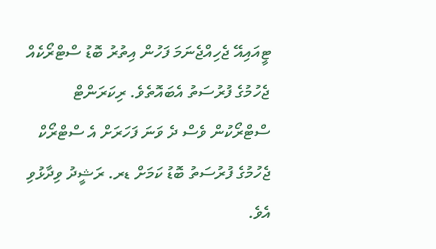ޓީއައިއޭ ޖެހިއްޖެނަމަ ފަހުން އިތުރު ބޮޑު ސްޓްރޯކެއް ޖެހުމުގެ ފުރުސަތު އެބައޮތެވެ. ރިކަރަންޓް ސްޓްރޯކުން ވެސް ދެ ވަނަ ފަހަރަށް އެ ސްޓްރޯކް ޖެހުމުގެ ފުރުސަތު ބޮޑު ކަމަށް ޑރ. ރަޝީދު ވިދާޅުވި އެވެ.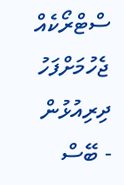ސްޓްރޯކެއް ޖެހުމަށްފަހު ދިރިއުޅުން
- ބޭސް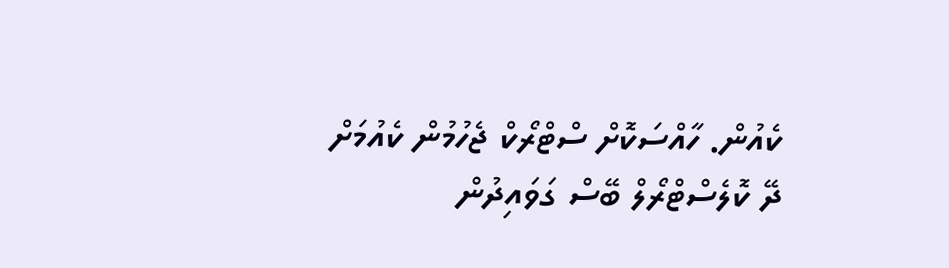ކެއުން. ހާއްސަކޮށް ސްޓްރޯކް ޖެހުމުން ކެއުމަށް ދޭ ކޮލެސްޓްރޯލް ބޭސް ގަވައިދުން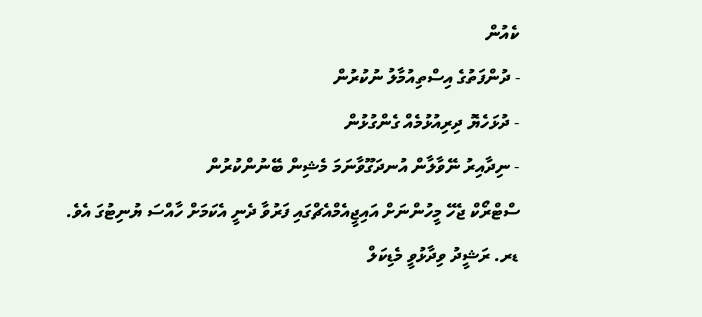ކެއުން
- ދުންފަތުގެ އިސްތިއުމާލު ނުކުރުން
- ދުޅަހެޔޮ ދިރިއުޅުމެއް ގެންގުޅުން
- ނިދާއިރު ނޭވާލާން އުނދަގޫވާނަމަ މެޝިން ބޭނުންކުރުން
ސްޓްރޯކް ޖެހޭ މީހުންނަށް އައިޖީއެމްއެޗްގައި ފަރުވާ ދެނީ އެކަމަށް ހާއްސަ ޔުނިޓުގަ އެވެ.
ޑރ. ރަޝީދު ވިދާޅުވީ މެޑިކަލް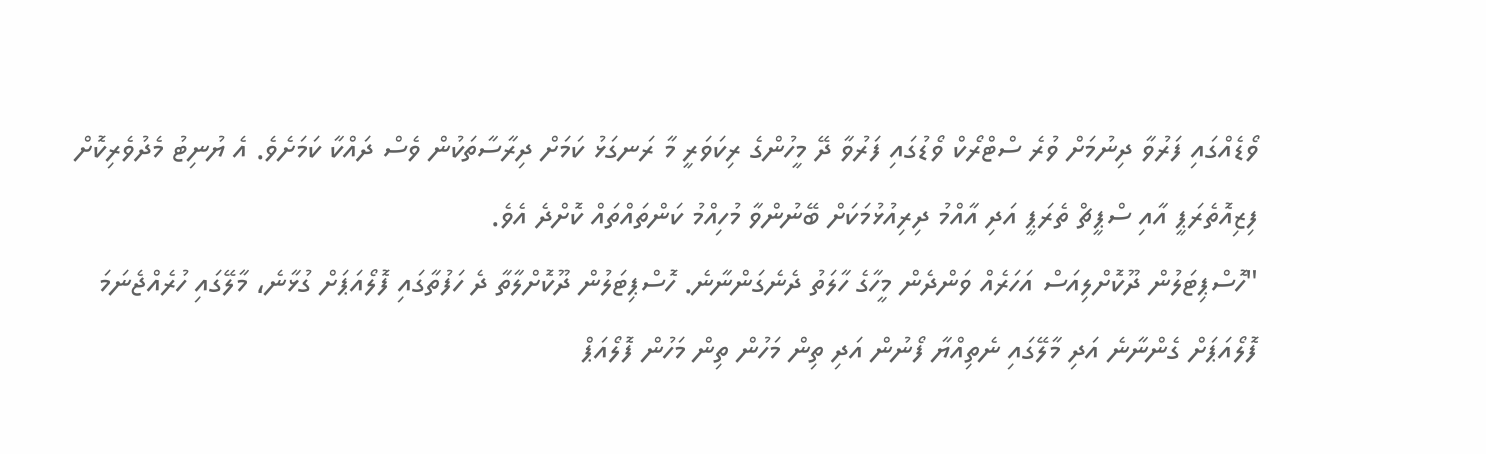ވޯޑެއްގައި ފަރުވާ ދިނުމަށް ވުރެ ސްޓްރޯކް ވޯޑުގައި ފަރުވާ ދޭ މީހުންގެ ރިކަވަރީ މާ ރަނގަޅު ކަމަށް ދިރާސާތަކުން ވެސް ދައްކާ ކަމަށެވެ. އެ ޔުނިޓު މެދުވެރިކޮށް ފިޒިއޮތެރަޕީ އާއި ސްޕީޗް ތެރަޕީ އަދި އާއްމު ދިރިއުޅުމަކަށް ބޭނުންވާ މުހިއްމު ކަންތައްތައް ކޮށްދެ އެވެ.
"ހޮސްޕިޓަލުން ދޫކޮށްލިއަސް އަހަރެއް ވަންދެން މީހާގެ ހާލަތު ދެނެގަންނާނެ. ހޮސްޕިޓަލުން ދޫކޮށްލާތާ ދެ ހަފުތާގައި ފޮލޯއަޕަށް ގުޅާނެ، މާލޭގައި ހުރެއްޖެނަމަ ފޮލޯއަޕަށް ގެންނާނެ އަދި މާލޭގައި ނެތިއްޔާ ފޯނުން އަދި ތިން މަހުން ތިން މަހުން ފޮލޯއަޕް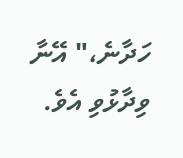ހަދާނެ،" އޭނާ ވިދާޅުވި އެވެ.